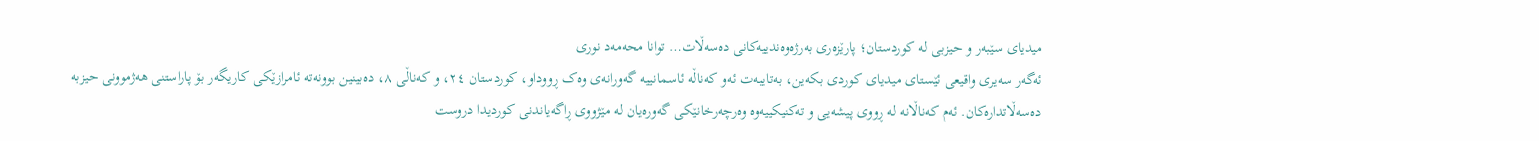میدیای سێبەر و حیزبی لە کوردستان؛ پارێزەری بەرژەوەندییەکانی دەسەڵات… توانا محەمەد نوری
ئەگەر سەیری واقیعی ئێستای میدیای کوردی بکەین، بەتایبەت ئەو کەناڵە ئاسمانییە گەورانەی وەک ڕووداو، کوردستان ٢٤، و کەناڵی ٨، دەبینین بوونەتە ئامرازێکی کاریگەر بۆ پاراستنی هەژموونی حیزبە دەسەڵاتدارەکان. ئەم کەناڵانە لە ڕووی پیشەیی و تەکنیکییەوە وەرچەرخانێکی گەورەیان لە مێژووی ڕاگەیاندنی کوردیدا دروست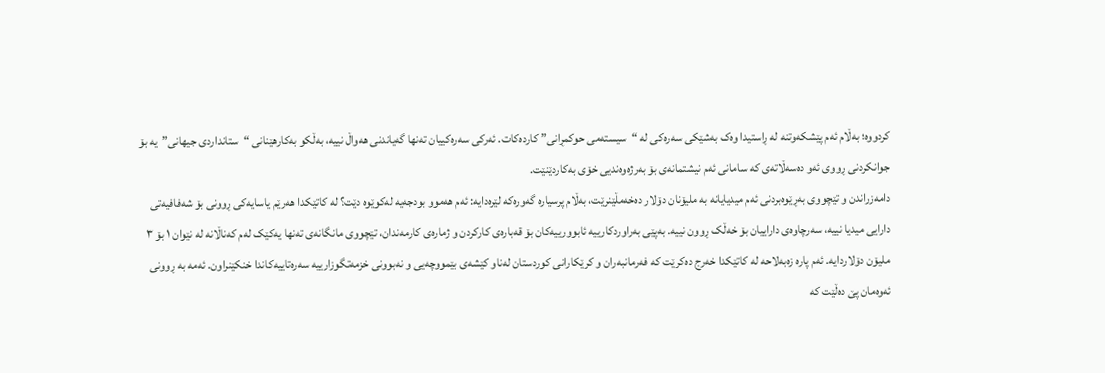کردووە؛ بەڵام ئەم پێشکەوتنە لە ڕاستیدا وەک بەشێکی سەرەکی لە “سیستەمی حوکمڕانی” کاردەکات. ئەرکی سەرەکییان تەنها گەیاندنی هەواڵ نییە، بەڵکو بەکارهێنانی “ستانداردی جیهانی”یە بۆ جوانکردنی ڕووی ئەو دەسەڵاتەی کە سامانی ئەم نیشتمانەی بۆ بەرژەوەندیی خۆی بەکاردێنێت.
دامەزراندن و تێچووی بەڕێوەبردنی ئەم میدیایانە بە ملیۆنان دۆلار دەخەمڵێنرێت، بەڵام پرسیارە گەورەکە لێرەدایە: ئەم هەموو بودجەیە لەکوێوە دێت؟ لە کاتێکدا هەرێم یاسایەکی ڕوونی بۆ شەفافیەتی دارایی میدیا نییە، سەرچاوەی داراییان بۆ خەڵک ڕوون نییە. بەپێی بەراوردکارییە ئابوورییەکان بۆ قەبارەی کارکردن و ژمارەی کارمەندان، تێچووی مانگانەی تەنها یەکێک لەم کەناڵانە لە نێوان ١ بۆ ٣ ملیۆن دۆلاردایە. ئەم پارە زەبەلاحە لە کاتێکدا خەرج دەکرێت کە فەرمانبەران و کرێکارانی کوردستان لەناو کێشەی بێمووچەیی و نەبوونی خزمەتگوزارییە سەرەتاییەکاندا خنکێنراون. ئەمە بە ڕوونی ئەوەمان پێ دەڵێت کە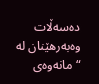دەسەڵات وەبەرهێنان لە “مانەوەی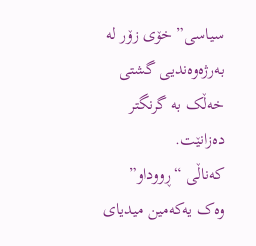سیاسی” خۆی زۆر لە بەرژەوەندیی گشتی خەڵک بە گرنگتر دەزانێت.
کەناڵی “ڕووداو” وەک یەکەمین میدیای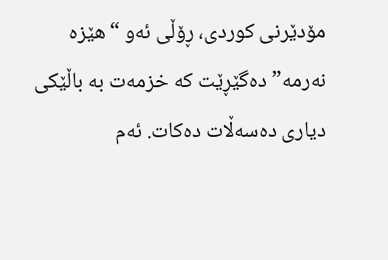مۆدێرنی کوردی، ڕۆڵی ئەو “هێزە نەرمە” دەگێڕێت کە خزمەت بە باڵێکی دیاری دەسەڵات دەکات. ئەم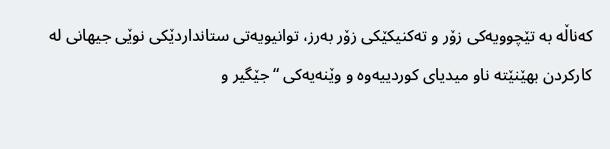کەناڵە بە تێچوویەکی زۆر و تەکنیکێکی زۆر بەرز، توانیویەتی ستانداردێکی نوێی جیهانی لە کارکردن بهێنێتە ناو میدیای کوردییەوە و وێنەیەکی “جێگیر و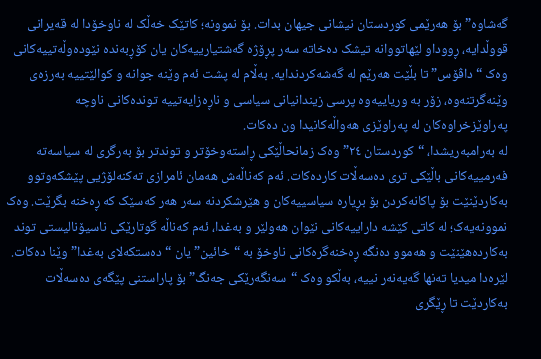گەشاوە” بۆ هەرێمی کوردستان نیشانی جیهان بدات. بۆ نموونە؛ کاتێک خەڵک لە ناوخۆدا لە قەیرانی قووڵدایە، ڕووداو لێهاتووانە تیشک دەخاتە سەر پڕۆژە گەشتیارییەکان یان کۆڕبەندە نێودەوڵەتییەکانی وەک “داڤۆس” تا بڵێت هەرێم لە گەشەکردندایە. بەڵام لە پشت ئەم وێنە جوانە و کوالێتییە بەرزەی وێنەگرتنەوە، زۆر بە وریاییەوە پرسی زیندانیانی سیاسی و ناڕەزایەتییە توندەکانی ناوچە پەراوێزخراوەکان لە پەراوێزی هەواڵەکانیدا ون دەکات.
لە بەرامبەریشدا، “کوردستان ٢٤” وەک زمانحاڵێکی ڕاستەوخۆتر و توندتر بۆ بەرگری لە سیاسەتە فەرمییەکانی باڵێکی تری دەسەڵات کاردەکات. ئەم کەناڵەش هەمان ئامرازی تەکنەلۆژیی پێشکەوتوو بەکاردێنێت بۆ پاکانەکردن بۆ بڕیارە سیاسییەکان و هێرشکردنە سەر هەر کەسێک کە ڕەخنە بگرێت. وەک نموونەیەک؛ لە کاتی کێشە داراییەکانی نێوان هەولێر و بەغدا، ئەم کەناڵە گوتارێکی ناسیۆنالیستی توند بەکاردەهێنێت و هەموو دەنگە ڕەخنەگرەکانی ناوخۆ بە “خائین” یان “دەستکەلای بەغدا” وێنا دەکات. لێرەدا میدیا تەنها گەیەنەر نییە، بەڵکو وەک “سەنگەرێکی جەنگ” بۆ پاراستنی پێگەی دەسەڵات بەکاردێت تا ڕێگری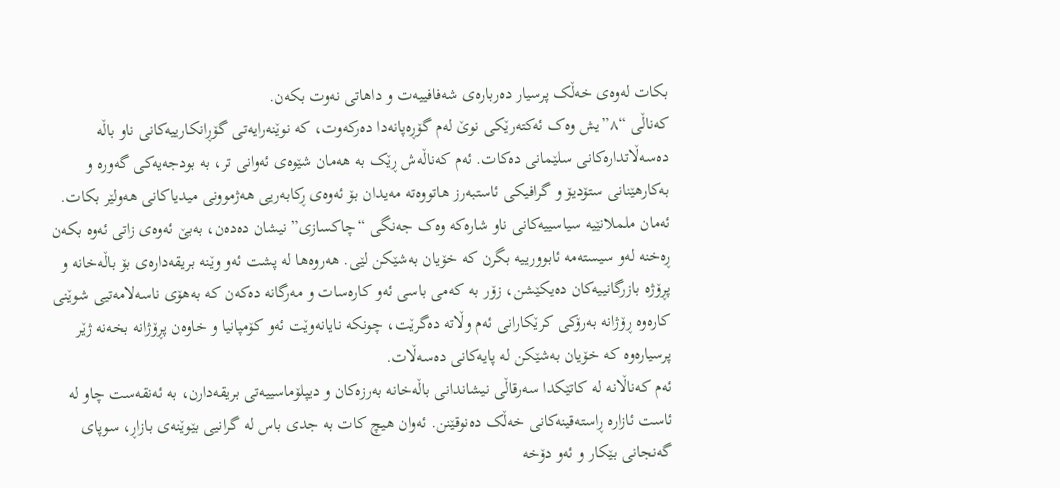بکات لەوەی خەڵک پرسیار دەربارەی شەفافییەت و داهاتی نەوت بکەن.
کەناڵی “٨”یش وەک ئەکتەرێکی نوێ لەم گۆڕەپانەدا دەرکەوت، کە نوێنەرایەتی گۆڕانکارییەکانی ناو باڵە دەسەڵاتدارەکانی سلێمانی دەکات. ئەم کەناڵەش ڕێک بە هەمان شێوەی ئەوانی تر، بە بودجەیەکی گەورە و بەکارهێنانی ستۆدیۆ و گرافیکی ئاستبەرز هاتووەتە مەیدان بۆ ئەوەی ڕکابەریی هەژموونی میدیاکانی هەولێر بکات. ئەمان ململانێیە سیاسییەکانی ناو شارەکە وەک جەنگی “چاکسازی” نیشان دەدەن، بەبێ ئەوەی زاتی ئەوە بکەن ڕەخنە لەو سیستەمە ئابوورییە بگرن کە خۆیان بەشێکن لێی. هەروەها لە پشت ئەو وێنە بریقەدارەی بۆ باڵەخانە و پڕۆژە بازرگانییەکان دەیکێشن، زۆر بە کەمی باسی ئەو کارەسات و مەرگانە دەکەن کە بەهۆی ناسەلامەتیی شوێنی کارەوە ڕۆژانە بەرۆکی کرێکارانی ئەم وڵاتە دەگرێت، چونکە نایانەوێت ئەو کۆمپانیا و خاوەن پڕۆژانە بخەنە ژێر پرسیارەوە کە خۆیان بەشێکن لە پایەکانی دەسەڵات.
ئەم کەناڵانە لە کاتێکدا سەرقاڵی نیشاندانی باڵەخانە بەرزەکان و دیپلۆماسییەتی بریقەدارن، بە ئەنقەست چاو لە ئاست ئازارە ڕاستەقینەکانی خەڵک دەنوقێنن. ئەوان هیچ کات بە جدی باس لە گرانیی بێوێنەی بازاڕ، سوپای گەنجانی بێکار و ئەو دۆخە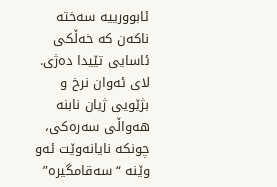ئابوورییە سەختە ناکەن کە خەڵکی ئاسایی تێیدا دەژی. لای ئەوان نرخ و بژێویی ژیان نابنە هەواڵی سەرەکی، چونکە نایانەوێت ئەو وێنە “سەقامگیرە”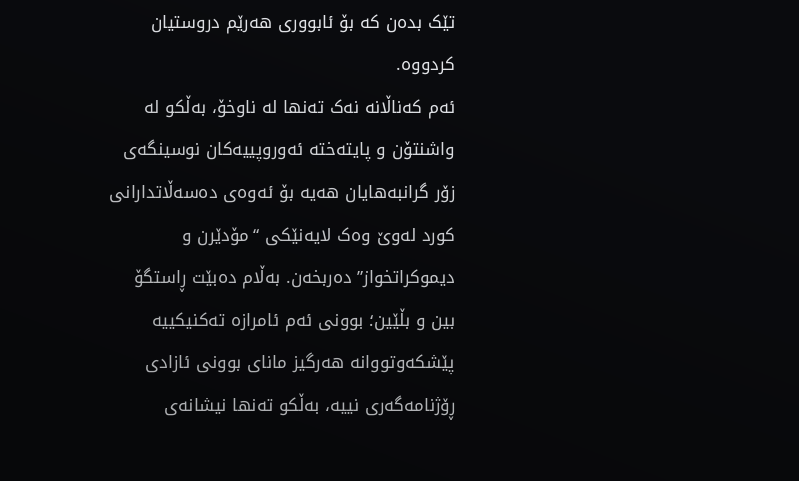تێک بدەن کە بۆ ئابووری هەرێم دروستیان کردووە.
ئەم کەناڵانە نەک تەنها لە ناوخۆ، بەڵکو لە واشنتۆن و پایتەختە ئەوروپییەکان نوسینگەی زۆر گرانبەهایان هەیە بۆ ئەوەی دەسەڵاتدارانی کورد لەوێ وەک لایەنێکی “مۆدێرن و دیموکراتخواز” دەربخەن. بەڵام دەبێت ڕاستگۆ بین و بڵێین؛ بوونی ئەم ئامرازە تەکنیکییە پێشکەوتووانە هەرگیز مانای بوونی ئازادی ڕۆژنامەگەری نییە، بەڵکو تەنها نیشانەی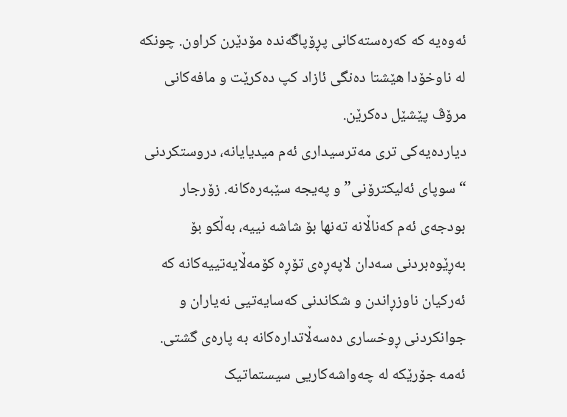ئەوەیە کە کەرەستەکانی پڕۆپاگەندە مۆدێرن کراون. چونکە لە ناوخۆدا هێشتا دەنگی ئازاد کپ دەکرێت و مافەکانی مرۆڤ پێشێل دەکرێن.
دیاردەیەکی تری مەترسیداری ئەم میدیایانە، دروستکردنی “سوپای ئەلیکترۆنی” و پەیجە سێبەرەکانە. زۆرجار بودجەی ئەم کەناڵانە تەنها بۆ شاشە نییە، بەڵکو بۆ بەڕێوەبردنی سەدان لاپەڕەی تۆڕە کۆمەڵایەتییەکانە کە ئەرکیان ناوزڕاندن و شکاندنی کەسایەتیی نەیاران و جوانکردنی ڕوخساری دەسەڵاتدارەکانە بە پارەی گشتی. ئەمە جۆرێکە لە چەواشەکاریی سیستماتیک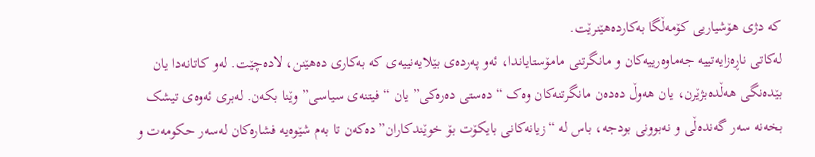کە دژی هۆشیاریی کۆمەڵگا بەکاردەهێنرێت.
لەکاتی ناڕەزایەتییە جەماوەرییەکان و مانگرتنی مامۆستایاندا، ئەو پەردەی بێلایەنییەی کە بەکاری دەهێنن، لادەچێت. لەو کاتانەدا یان بێدەنگی هەڵدەبژێرن، یان هەوڵ دەدەن مانگرتنەکان وەک “دەستی دەرەکی” یان “فیتنەی سیاسی” وێنا بکەن. لەبری ئەوەی تیشک بخەنە سەر گەندەڵی و نەبوونی بودجە، باس لە “زیانەکانی بایکۆت بۆ خوێندکاران” دەکەن تا بەم شێوەیە فشارەکان لەسەر حکومەت و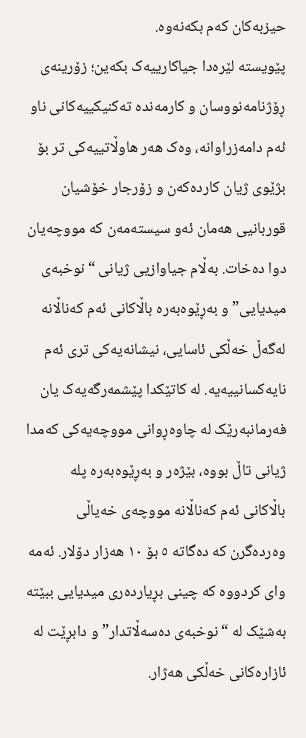حیزبەکان کەم بکەنەوە.
پێویستە لێرەدا جیاکارییەک بکەین؛ زۆرینەی ڕۆژنامەنووسان و کارمەندە تەکنیکییەکانی ناو ئەم دامەزراوانە، وەک هەر هاوڵاتییەکی تر بۆ بژێوی ژیان کاردەکەن و زۆرجار خۆشیان قوربانیی هەمان ئەو سیستەمەن کە مووچەیان دوا دەخات. بەڵام جیاوازیی ژیانی “نوخبەی میدیایی” و بەڕێوەبەرە باڵاکانی ئەم کەناڵانە لەگەڵ خەڵکی ئاسایی، نیشانەیەکی تری ئەم نایەکسانییەیە. لە کاتێکدا پێشمەرگەیەک یان فەرمانبەرێک لە چاوەڕوانی مووچەیەکی کەمدا ژیانی تاڵ بووە، بێژەر و بەڕێوەبەرە پلە باڵاکانی ئەم کەناڵانە مووچەی خەیاڵی وەردەگرن کە دەگاتە ٥ بۆ ١٠ هەزار دۆلار. ئەمە وای کردووە کە چینی بڕیاردەری میدیایی ببێتە بەشێک لە “نوخبەی دەسەڵاتدار” و دابڕێت لە ئازارەکانی خەڵکی هەژار.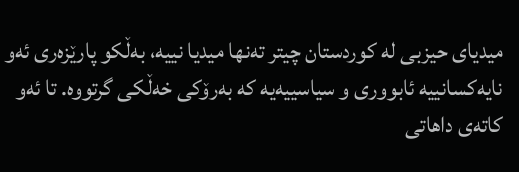میدیای حیزبی لە کوردستان چیتر تەنها میدیا نییە، بەڵکو پارێزەری ئەو نایەکسانییە ئابووری و سیاسییەیە کە بەرۆکی خەڵکی گرتووە. تا ئەو کاتەی داهاتی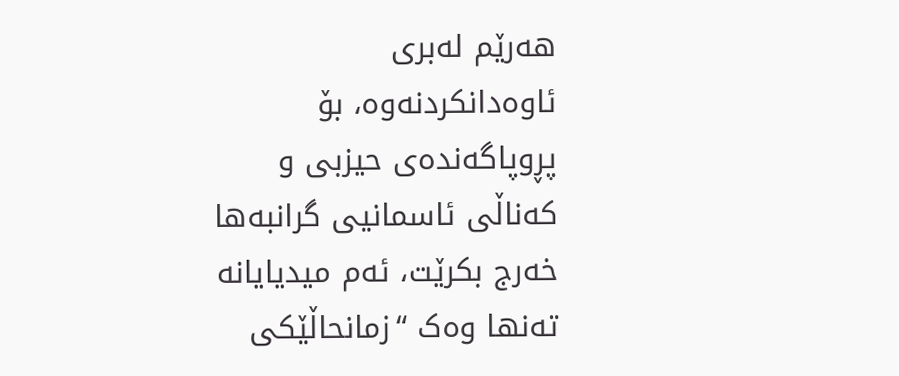هەرێم لەبری ئاوەدانکردنەوە، بۆ پڕوپاگەندەی حیزبی و کەناڵی ئاسمانیی گرانبەها خەرج بکرێت، ئەم میدیایانە تەنها وەک “زمانحاڵێکی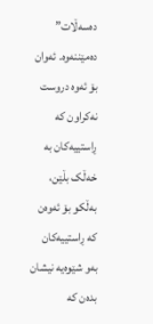دەسەڵات” دەمێننەوە. ئەوان بۆ ئەوە دروست نەکراون کە ڕاستییەکان بە خەڵک بڵێن، بەڵکو بۆ ئەوەن کە ڕاستییەکان بەو شێوەیە نیشان بدەن کە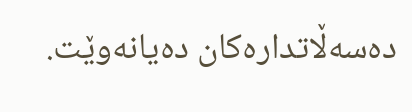دەسەڵاتدارەکان دەیانەوێت.